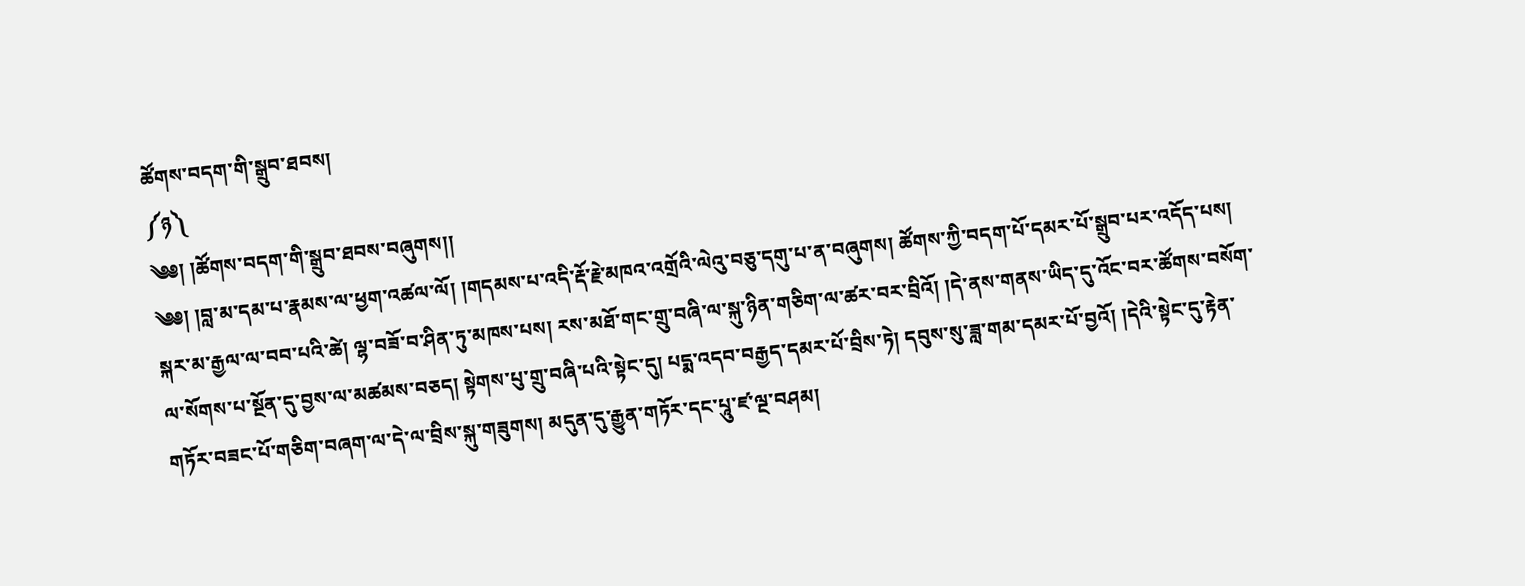ཚོགས་བདག་གི་སྒྲུབ་ཐབས།
༼ཉ༽
༄༅། །ཚོགས་བདག་གི་སྒྲུབ་ཐབས་བཞུགས།།
༄༅། །བླ་མ་དམ་པ་རྣམས་ལ་ཕྱག་འཚལ་ལོ། །གདམས་པ་འདི་རྡོ་རྗེ་མཁའ་འགྲོའི་ལེའུ་བཅུ་དགུ་པ་ན་བཞུགས། ཚོགས་ཀྱི་བདག་པོ་དམར་པོ་སྒྲུབ་པར་འདོད་པས། སྐར་མ་རྒྱལ་ལ་བབ་པའི་ཚེ། ལྷ་བཟོ་བ་ཤིན་ཏུ་མཁས་པས། རས་མཐོ་གང་གྲུ་བཞི་ལ་སྐུ་ཉིན་གཅིག་ལ་ཚར་བར་བྲིའོ། །དེ་ནས་གནས་ཡིད་དུ་འོང་བར་ཚོགས་བསོག་ལ་སོགས་པ་སྔོན་དུ་བྱས་ལ་མཚམས་བཅད། སྟེགས་པུ་གྲུ་བཞི་པའི་སྟེང་དུ། པདྨ་འདབ་བརྒྱད་དམར་པོ་བྲིས་ཏེ། དབུས་སུ་ཟླ་གམ་དམར་པོ་བྱའོ། །དེའི་སྟེང་དུ་རྟེན་གཏོར་བཟང་པོ་གཅིག་བཞག་ལ་དེ་ལ་བྲིས་སྐུ་གཟུགས། མདུན་དུ་རྒྱུན་གཏོར་དང་པཱུ་ཛ་ལྔ་བཤམ།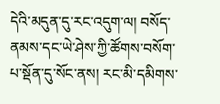དེའི་མདུན་དུ་རང་འདུག་ལ། བསོད་ནམས་དང་ཡེ་ཤེས་ཀྱི་ཚོགས་བསོག་པ་སྡོན་དུ་སོང་ནས། རང་མི་དམིགས་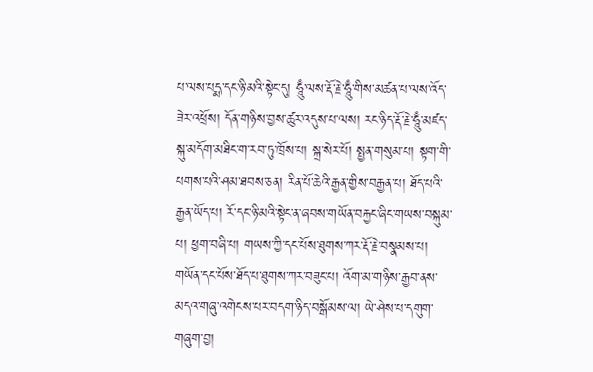པ་ལས་པདྨ་དང་ཉི་མའི་སྟེང་དུ། ཧཱུྃ་ལས་རྡོ་རྗེ་ཧཱུྃ་གིས་མཚན་པ་ལས་འོད་ཟེར་འཕྲོས། དོན་གཉིས་བྱས་ཚུར་འདུས་པ་ལས། རང་ཉིད་རྡོ་རྗེ་ཧཱུྃ་མཛད་སྐུ་མདོག་མཐིང་ག་རབ་ཏུ་ཁྲོས་པ། སྐྲ་སེར་པོ། སྤྱན་གསུམ་པ། སྟག་གི་པགས་པའི་ཤམ་ཐབས་ཅན། རིན་པོ་ཆེའི་རྒྱན་གྱིས་བརྒྱན་པ། ཐོད་པའི་རྒྱན་ཡོད་པ། རོ་དང་ཉི་མའི་སྟེང་ན་ཞབས་གཡོན་བརྐྱང་ཞིང་གཡས་བསྐུམ་པ། ཕྱག་བཞི་པ། གཡས་ཀྱི་དང་པོས་ཐུགས་ཀར་རྡོ་རྗེ་བསྣམས་པ། གཡོན་དང་པོས་ཐོད་པ་ཐུགས་ཀར་བཟུང་པ། འོག་མ་གཉིས་རྒྱབ་ནས་མདའ་གཞུ་འགེངས་པར་བདག་ཉིད་བསྒོམས་ལ། ཡེ་ཤེས་པ་དགུག་གཞུག་བྱ།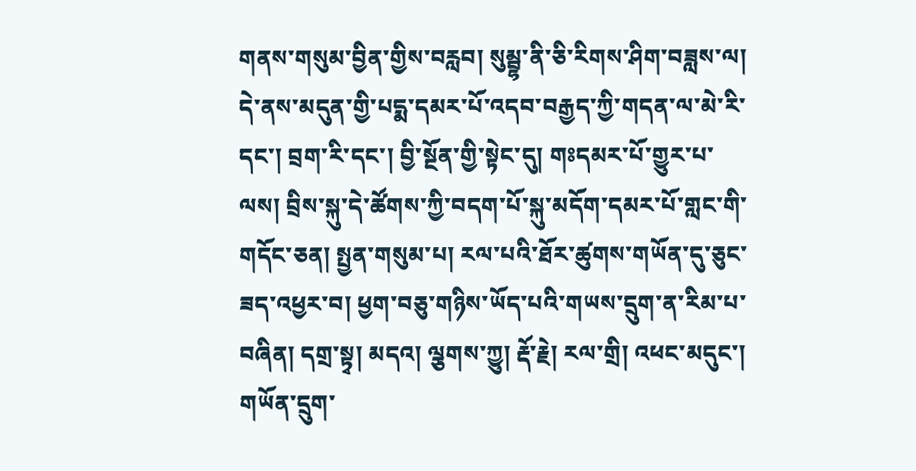གནས་གསུམ་བྱིན་གྱིས་བརླབ། སུམྦྷ་ནི་ཅི་རིགས་ཤིག་བཟླས་ལ། དེ་ནས་མདུན་གྱི་པདྨ་དམར་པོ་འདབ་བརྒྱད་ཀྱི་གདན་ལ་མེ་རི་དང་། བྲག་རི་དང་། བྱི་སྔོན་གྱི་སྟེང་དུ། གཿདམར་པོ་གྱུར་པ་ལས། བྲིས་སྐུ་དེ་ཚོགས་ཀྱི་བདག་པོ་སྐུ་མདོག་དམར་པོ་གླང་གི་གདོང་ཅན། སྤྱན་གསུམ་པ། རལ་པའི་ཐོར་ཚུགས་གཡོན་དུ་ཅུང་ཟད་འཕྱར་བ། ཕྱག་བཅུ་གཉིས་ཡོད་པའི་གཡས་དྲུག་ན་རིམ་པ་བཞིན། དགྲ་སྟྭ། མདའ། ལྕགས་ཀྱུ། རྡོ་རྗེ། རལ་གྲི། འཕང་མདུང་། གཡོན་དྲུག་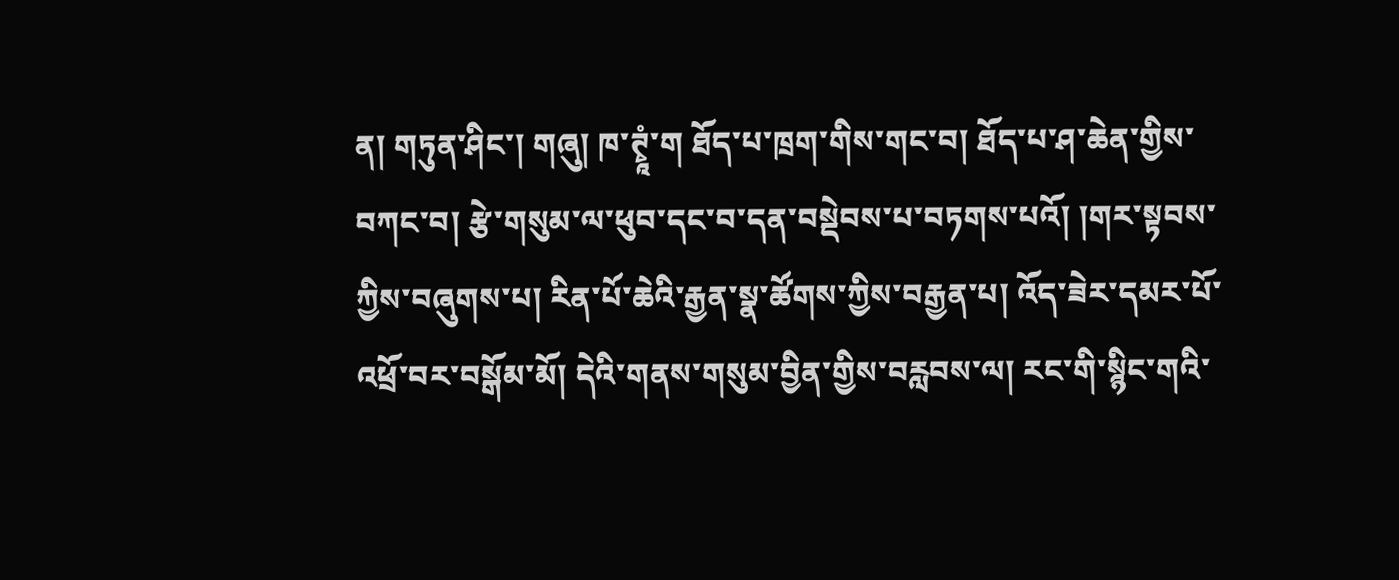ན། གཏུན་ཤིང་། གཞུ། ཁ་ཊྭཱཾ་ག ཐོད་པ་ཁྲག་གིས་གང་བ། ཐོད་པ་ཤ་ཆེན་གྱིས་བཀང་བ། རྩེ་གསུམ་ལ་ཕུབ་དང་བ་དན་བསྡེབས་པ་བཏགས་པའོ། །གར་སྟབས་ཀྱིས་བཞུགས་པ། རིན་པོ་ཆེའི་རྒྱན་སྣ་ཚོགས་ཀྱིས་བརྒྱན་པ། འོད་ཟེར་དམར་པོ་འཕྲོ་བར་བསྒོམ་མོ། དེའི་གནས་གསུམ་བྱིན་གྱིས་བརླབས་ལ། རང་གི་སྙིང་གའི་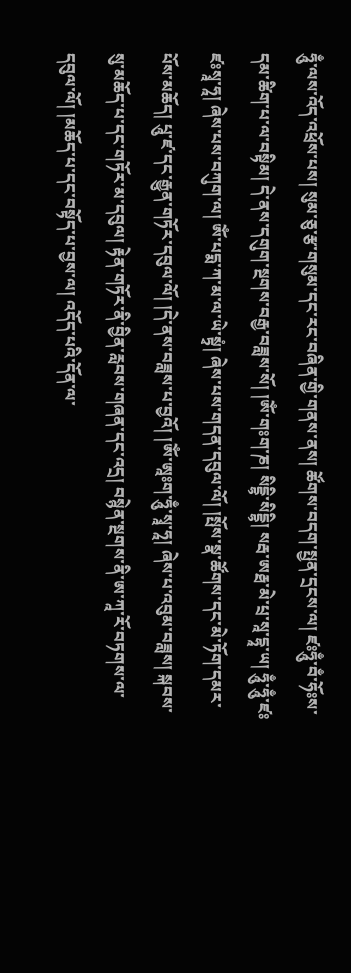ཧཱུྃ་ལས་འོད་འཕྲོས་པས། སུམ་ཅུ་རྩ་གསུམ་དང་རང་བཞིན་གྱི་གནས་ནས། ཚོགས་བདག་སྤྱན་དྲངས་ལ། ཛཿཧཱུྃ་བྃ་ཧོཿས་དམ་ཚིག་པ་ལ་བསྟིམ། དེ་ནས་དགུག་སྔགས་བརྒྱ་བཟླས་སོ། །ཨོཾ་གཿག་ཎ། སིདྡྷི་སིདྡྷི། སརྦ་ཨརྠ་མེ་པྲ་སཱ་དྷཱ་ཡ། ཧཱུྃ་ཧཱུྃ་ཛཿཛཿསྭཱ་ཧཱ། ཞེས་པས་བཀུག་ལ། ཨོཾ་པདྨ་ཀ་མ་ལ་ཡེ་སྟྭཾ། ཞེས་པས་གདན་དབུལ་ལོ། །སྤོས་སྣ་ཚོགས་དང་མེ་ཏོག་དམར་པོས་མཆོད། པཱུ་ཛ་དང་རྒྱུན་གཏོར་དབུལ་ལོ། །དེ་ནས་བཟླས་པ་བྱའོ། །ཨོཾ་ཨཱཿག་ཧཱུྃ་སྭཱ་ཧཱ། ཞེས་པ་འབུམ་བཟླས། སྐབས་སུ་མཆོད་པ་དང་གཏོར་མ་དབུལ། རྟེན་གཏོར་ནི་བྱིན་རླབས་གཞན་དང་འདྲ། བསྙེན་སྔགས་ནི་ཨ་ཀཱ་རོ་བཏགས་ལ་དབུལ་ལོ། །མཆོད་པ་དང་བསྟོད་པ་བྱས་ལ། འདོད་པའི་དོན་ལ་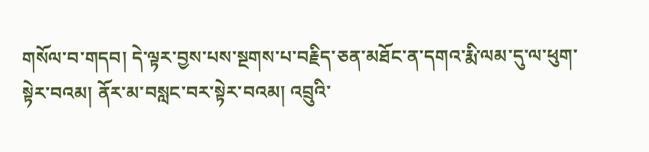གསོལ་བ་གདབ། དེ་ལྟར་བྱས་པས་སྔགས་པ་བརྗིད་ཅན་མཐོང་ན་དགའ་རྨི་ལམ་དུ་ལ་ཕུག་སྟེར་བའམ། ནོར་མ་བསླང་བར་སྟེར་བའམ། འབྲུའི་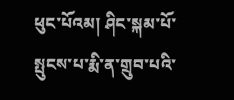ཕུང་པོའམ། ཤིང་སྐམ་པོ་སྤུངས་པ་རྨི་ན་གྲུབ་པའི་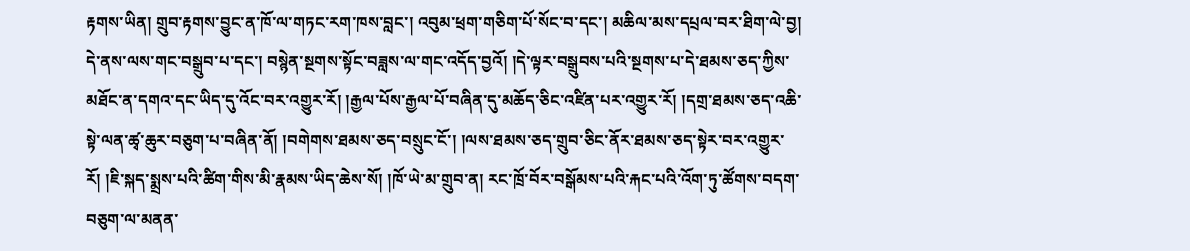རྟགས་ཡིན། གྲུབ་རྟགས་བྱུང་ན་ཁོ་ལ་གཏང་རག་ཁས་བླང་། འབུམ་ཕྲག་གཅིག་པོ་སོང་བ་དང་། མཆིལ་མས་དཔྲལ་བར་ཐིག་ལེ་བྱ། དེ་ནས་ལས་གང་བསྒྲུབ་པ་དང་། བསྙེན་སྔགས་སྟོང་བཟླས་ལ་གང་འདོད་བྱའོ། །དེ་ལྟར་བསྒྲུབས་པའི་སྔགས་པ་དེ་ཐམས་ཅད་ཀྱིས་མཐོང་ན་དགའ་དང་ཡིད་དུ་འོང་བར་འགྱུར་རོ། །རྒྱལ་པོས་རྒྱལ་པོ་བཞིན་དུ་མཆོད་ཅིང་འཛིན་པར་འགྱུར་རོ། །དགྲ་ཐམས་ཅད་འཆི་སྟེ་ལན་ཚྭ་ཆུར་བཅུག་པ་བཞིན་ནོ། །བགེགས་ཐམས་ཅད་བསྲུང་ངོ་། །ལས་ཐམས་ཅད་གྲུབ་ཅིང་ནོར་ཐམས་ཅད་སྟེར་བར་འགྱུར་རོ། །ཇི་སྐད་སྨྲས་པའི་ཚིག་གིས་མི་རྣམས་ཡིད་ཆེས་སོ། །ཁོ་ཡེ་མ་གྲུབ་ན། རང་ཁྲོ་བོར་བསྒོམས་པའི་རྐང་པའི་འོག་ཏུ་ཚོགས་བདག་བཅུག་ལ་མནན་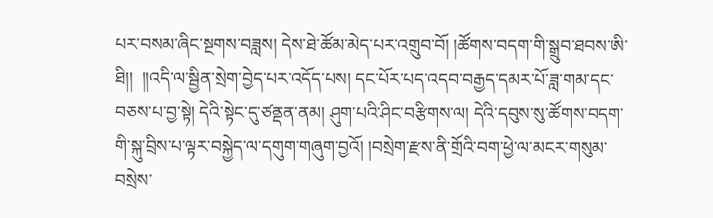པར་བསམ་ཞིང་སྔགས་བཟླས། དེས་ཐེ་ཚོམ་མེད་པར་འགྲུབ་བོ། །ཚོགས་བདག་གི་སྒྲུབ་ཐབས་ཨི་ཐི།།  །།འདི་ལ་སྦྱིན་སྲེག་བྱེད་པར་འདོད་པས། དང་པོར་པད་འདབ་བརྒྱད་དམར་པོ་ཟླ་གམ་དང་བཅས་པ་བྱ་སྟེ། དེའི་སྟེང་དུ་ཙནྡན་ནམ། ཤུག་པའི་ཤིང་བརྩིགས་ལ། དེའི་དབུས་སུ་ཚོགས་བདག་གི་སྐུ་བྲིས་པ་ལྟར་བསྐྱེད་ལ་དགུག་གཞུག་བྱའོ། །བསྲེག་རྫས་ནི་གྲོའི་བག་ཕྱེ་ལ་མངར་གསུམ་བསྲེས་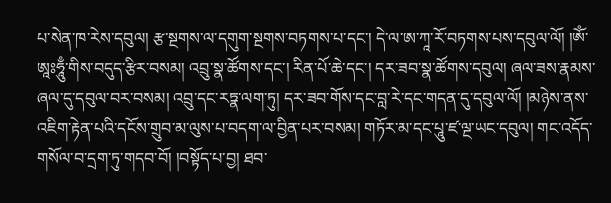པ་སེན་ཁ་རེས་དབུལ། རྩ་སྔགས་ལ་དགུག་སྔགས་བཏགས་པ་དང་། དེ་ལ་ཨ་ཀཱ་རོ་བཏགས་པས་དབུལ་ལོ། །ཨོཾ་ཨཱཿཧཱུྃ་གིས་བདུད་རྩིར་བསམ། འབྲུ་སྣ་ཚོགས་དང་། རིན་པོ་ཆེ་དང་། དར་ཟབ་སྣ་ཚོགས་དབུལ། ཞལ་ཟས་རྣམས་ཞལ་དུ་དབུལ་བར་བསམ། འབྲུ་དང་རཏྣ་ལག་ཏུ། དར་ཟབ་གོས་དང་བླ་རེ་དང་གདན་དུ་དབུལ་ལོ། །མཉེས་ནས་འཇིག་རྟེན་པའི་དངོས་གྲུབ་མ་ལུས་པ་བདག་ལ་བྱིན་པར་བསམ། གཏོར་མ་དང་པཱུ་ཛ་ལྔ་ཡང་དབུལ། གང་འདོད་གསོལ་བ་དྲག་ཏུ་གདབ་བོ། །བསྟོད་པ་བྱ། ཐབ་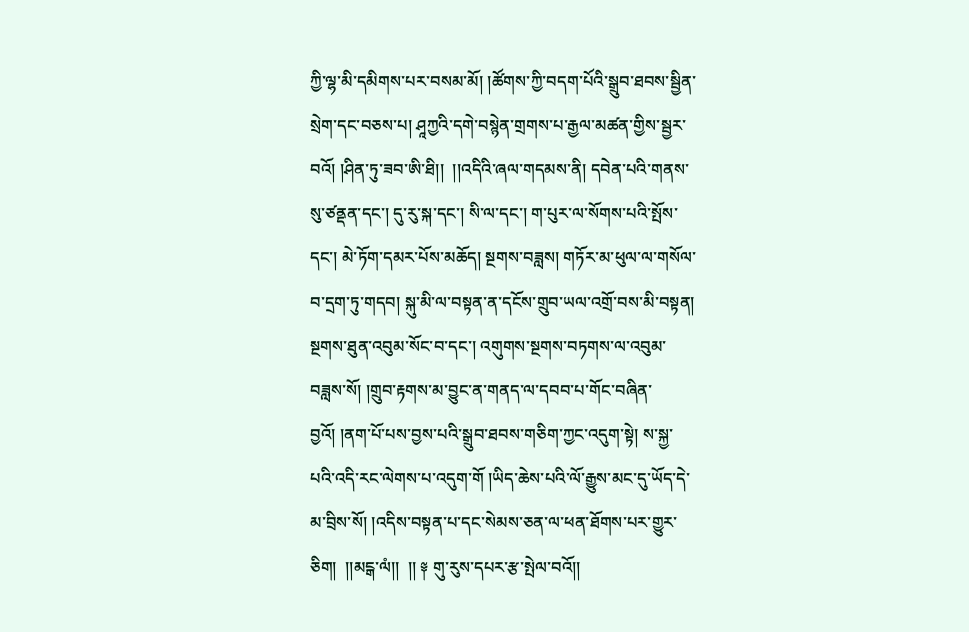ཀྱི་ལྷ་མི་དམིགས་པར་བསམ་མོ། །ཚོགས་ཀྱི་བདག་པོའི་སྒྲུབ་ཐབས་སྦྱིན་སྲེག་དང་བཅས་པ། ཤཱཀྱའི་དགེ་བསྙེན་གྲགས་པ་རྒྱལ་མཚན་གྱིས་སྦྱར་བའོ། །ཤིན་ཏུ་ཟབ་ཨི་ཐི།།  །།འདིའི་ཞལ་གདམས་ནི། དབེན་པའི་གནས་སུ་ཙནྡན་དང་། དུ་རུ་སྐ་དང་། སི་ལ་དང་། ག་པུར་ལ་སོགས་པའི་སྤོས་དང་། མེ་ཏོག་དམར་པོས་མཆོད། སྔགས་བཟླས། གཏོར་མ་ཕུལ་ལ་གསོལ་བ་དྲག་ཏུ་གདབ། སྐུ་མི་ལ་བསྟན་ན་དངོས་གྲུབ་ཡལ་འགྲོ་བས་མི་བསྟན། སྔགས་ཐུན་འབུམ་སོང་བ་དང་། འགུགས་སྔགས་བཏགས་ལ་འབུམ་བཟླས་སོ། །གྲུབ་རྟགས་མ་བྱུང་ན་གནད་ལ་དབབ་པ་གོང་བཞིན་བྱའོ། །ནག་པོ་པས་བྱས་པའི་སྒྲུབ་ཐབས་གཅིག་ཀྱང་འདུག་སྟེ། ས་སྐྱ་པའི་འདི་རང་ལེགས་པ་འདུག་གོ །ཡིད་ཆེས་པའི་ལོ་རྒྱུས་མང་དུ་ཡོད་དེ་མ་བྲིས་སོ། །འདིས་བསྟན་པ་དང་སེམས་ཅན་ལ་ཕན་ཐོགས་པར་གྱུར་ཅིག།  །།མངྒ་ལཾ།།  །། ༈ གུ་རུས་དཔར་རྩ་སྤེལ་བའོ།།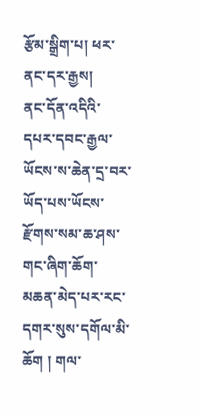རྩོམ་སྒྲིག་པ། ཕར་ནང་དར་རྒྱས།
ནང་དོན་འདིའི་དཔར་དབང་རྒྱལ་ཡོངས་ས་ཆེན་དྲ་བར་ཡོད་པས་ཡོངས་རྫོགས་སམ་ཆ་ཤས་གང་ཞིག་ཆོག་མཆན་མེད་པར་རང་དགར་སུས་དགོལ་མི་ཆོག ། གལ་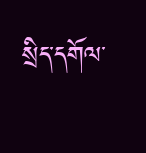སྲིད་དགོལ་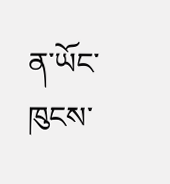ན་ཡོང་ཁུངས་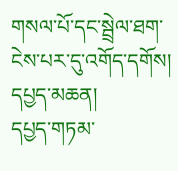གསལ་པོ་དང་སྦྲེལ་ཐག་ངེས་པར་དུ་འགོད་དགོས།
དཔྱད་མཆན།
དཔྱད་གཏམ་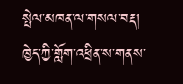སྤེལ་མཁན་ལ་གསལ་བརྡ།
ཁྱེད་ཀྱི་གློག་འཕྲིན་ས་གནས་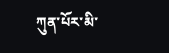ཀུན་པོར་མི་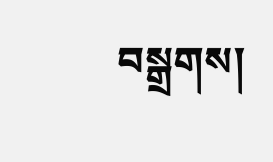བསྒྲགས།